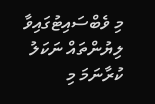މި ވެބްސައިޓުގައިވާ ލިޔުންތައް ނަކަލު ކުރާނަމަ މި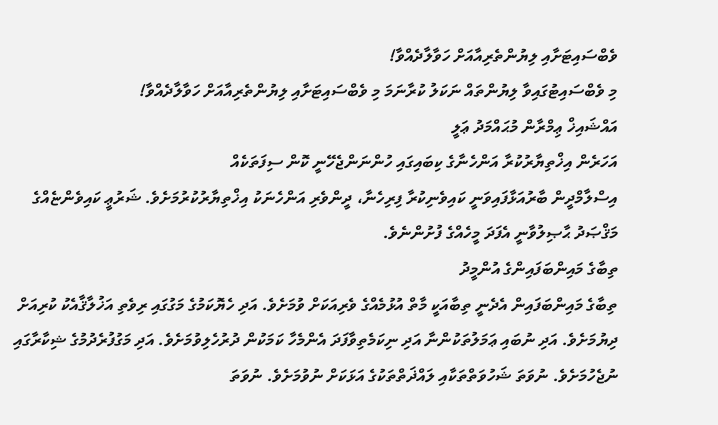ވެބްސައިޓަށާއި ލިޔުންތެރިއާއަށް ހަވާލާދެއްވާ!
މި ވެބްސައިޓުގައިވާ ލިޔުންތައް ނަކަލު ކުރާނަމަ މި ވެބްސައިޓަށާއި ލިޔުންތެރިއާއަށް ހަވާލާދެއްވާ!
އައްޝައިޚް ޢިމްރާން މުޙައްމަދު ޢަލީ
އަހަރެން އިޚްތިޔާރުކުރާ އަންހެނާގެ ކިބައިގައި ހުންނަންޖެހޭނީ ކޮން ސިފަތަކެއް
އިސްލާމްދީން ބާރުއަޅާފައިވަނީ ކައިވެނިކުރާ ފިރިހެނާ، ދީންވެރި އަންހެނަކު އިޚްތިޔާރުކުރުމަށެވެ. ޝަރުޢީ ކައިވެންޏެއްގެ މަޤްޞަދު ޙާޞިލުވާނީ އެފަދަ މީހެއްގެ ފުށުންނެވެ.
ތިބާގެ މައިންބަފައިންގެ އުންމީދު
ތިބާގެ މައިންބަފައިން އެދެނީ ތިބާއަކީ މާތް އުޅުމެއްގެ ވެރިއަކަށް ވުމަށެވެ. އަދި ހެޔޮކަމުގެ މަގުގައި ރިވެތި އަޚުލާޤާއެކު ކުރިއަށް ދިޔުމަށެވެ. އަދި ނުބައި ޢަމަލުތަކުންނާ އަދި ނިކަމެތިވާފަދަ އެންމެހާ ކަމަކުން ދުރުހެލިވުމަށެވެ. އަދި މަގުފުރެދުމުގެ ޝިކާރާގައި ނުޖެހުމަށެވެ. ނުވަތަ ޝަހުވަތްތަކާއި ލައްޛަތްތަކުގެ އަޅަކަށް ނުވުމަށެވެ. ނުވަތަ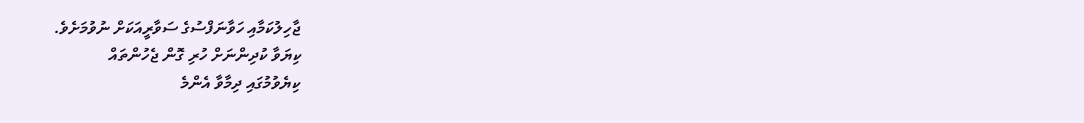ޖާހިލުކަމާއި ހަވާނަފްސުގެ ސަވާރީއަކަށް ނުވުމަށެވެ.
ކިޔަވާ ކުދިންނަށް ހުރި ގޮން ޖެހުންތައް
ކިޔެވުމުގައި ދިމާވާ އެންމެ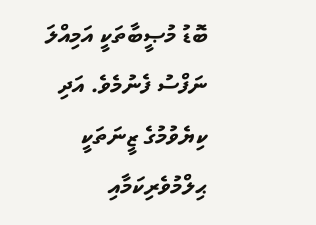ބޮޑު މުޞީބާތަކީ އަމިއްލަ ނަފްސު ފެނުމެވެ. އަދި ކިޔެވުމުގެ ޒީނަތަކީ ޙިލްމުވެރިކަމާއި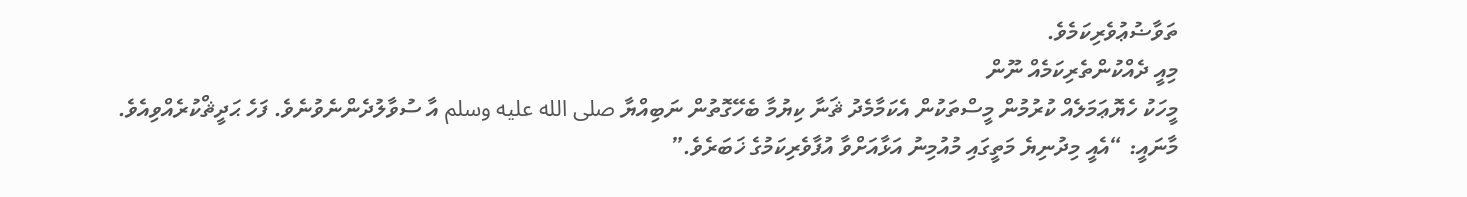ތަވާޟުޢުވެރިކަމެވެ.
މިއީ ދެއްކުންތެރިކަމެއް ނޫން
މީހަކު ހެޔޮޢަމަލެއް ކުރުމުން މީސްތަކުން އެކަމާމެދު ޘަނާ ކިޔުމާ ބެހޭގޮތުން ނަބިއްޔާ صلى الله عليه وسلم އާ ސުވާލުދެންނެވުނެވެ. ފަހެ ޙަދީޘްކުރެއްވިއެވެ.
މާނައީ: “އެއީ މިދުނިޔެ މަތީގައި މުއުމިނު އަޅާއަށްވާ އުފާވެރިކަމުގެ ޚަބަރެވެ.”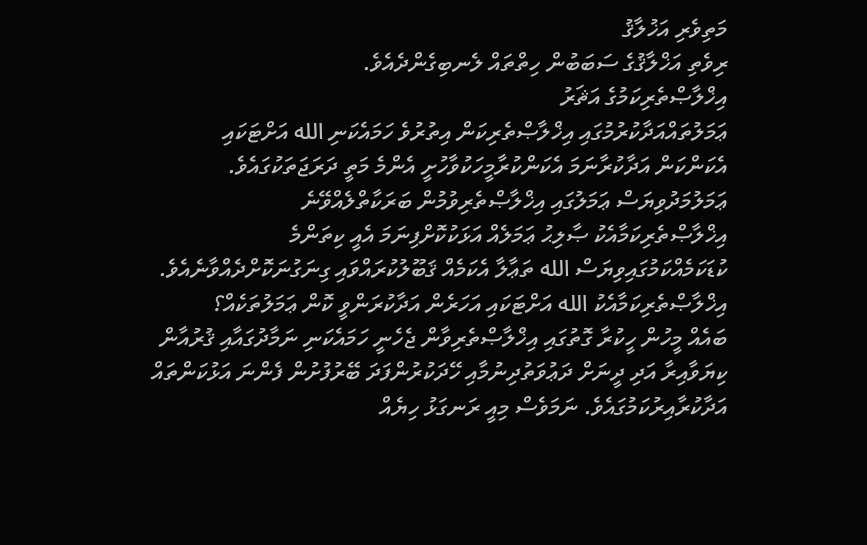މަތިވެރި އަޚުލާޤު
ރިވެތި އަޚްލާޤުގެ ސަބަބުން ހިތްތައް ލެނބިގެންދެއެވެ.
އިޚްލާޞްތެރިކަމުގެ އަޘަރު
ޢަމަލުތައްއަދާކުރުމުގައި އިޚްލާޞްތެރިކަން އިތުރުވެ ހަމައެކަނި الله އަށްޓަކައި އެކަންކަން އަދާކުރާނަމަ އެކަންކުރާމީހަކުވާހުށީ އެންމެ މަތީ ދަރަޖަތަކުގައެވެ.
ޢަމަލުމަދުވިޔަސް ޢަމަލުގައި އިޚްލާޞްތެރިވުމުން ބަރަކާތްލެއްވޭނެ
އިޚްލާޞްތެރިކަމާއެކު ޞާލިޙު ޢަމަލެއް އަޅަކުކޮށްފިނަމަ އެއީ ކިތަންމެ ކުޑަކަމެއްކަމުގައިވިޔަސް الله ތަޢާލާ އެކަމެއް ޤަބޫލުކުރައްވައި ގިނަގުނަކޮށްދެއްވާނެއެވެ.
އިޚްލާޞްތެރިކަމާއެކު الله އަށްޓަކައި އަހަރެން އަދާކުރަންވީ ކޮން ޢަމަލުތަކެއް؟
ބައެއް މީހުން ހީކުރާ ގޮތުގައި އިޚްލާޞްތެރިވާން ޖެހެނީ ހަމައެކަނި ނަމާދުގައާއި ޤުރުއާން ކިޔަވާއިރާ އަދި ދީނަށް ދަޢުވަތުދިނުމާއި ހޭދަކުރުންފަދަ ބޭރުފުށުން ފެންނަ އަޅުކަންތައް އަދާކުރާއިރުކަމުގައެވެ. ނަމަވެސް މިއީ ރަނގަޅު ހިޔެއް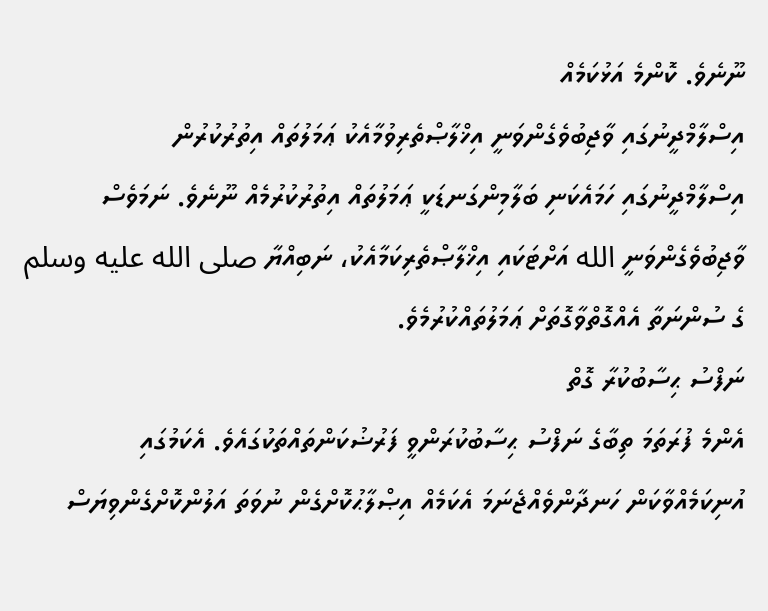ނޫނެވެ. ކޮންމެ އަޅުކަމެއް
އިސްލާމްދީނުގައި ވާޖިބުވެގެންވަނީ އިޚްލާޞްތެރިވުމާއެކު ޢަމަލުތައް އިތުރުކުރުން
އިސްލާމްދީނުގައި ހަމައެކަނި ބަލާމިންގަނޑަކީ ޢަމަލުތައް އިތުރުކުރުމެއް ނޫނެވެ. ނަމަވެސް ވާޖިބުވެގެންވަނީ الله އަށްޓަކައި އިޚްލާޞްތެރިކަމާއެކު، ނަބިއްޔާ صلى الله عليه وسلم ގެ ސުންނަތާ އެއްގޮތްވާގޮތަށް ޢަމަލުތައްކުރުމެވެ.
ނަފްސު ޙިސާބުކުރާ ގޮތް
އެންމެ ފުރަތަމަ ތިބާގެ ނަފްސު ޙިސާބުކުރަންވީ ފަރުޟުކަންތައްތަކުގައެވެ. އެކަމުގައި އުނިކަމެއްވާކަން ހަނދާންވެއްޖެނަމަ އެކަމެއް އިޞްލާޙުކޮށްގެން ނުވަތަ އަލުންކޮށްގެންވިޔަސް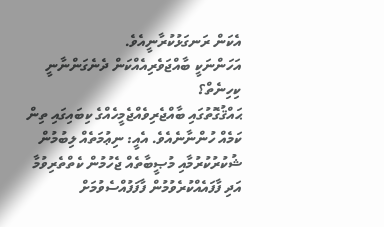އެކަން ރަނގަޅުކުރާނީއެވެ.
އަހަންނަކީ ބާއްޖަވެރިއެއްކަން ދެނެގަންނާނީ ކިހިނެތް؟
ޙައްޤުގޮތުގައި ބާއްޖެރިވެއްޖެމީހެއްގެ ކިބައިގައި ތިން ކަމެއް ހުންނާނެއެވެ. އެއީ: ނިޢުމަތެއް ލިބުމުން ޝުކުރުކުރުމާއި މުޞީބާތެއް ޖެހުމުން ކެތްތެރިވުމާ އަދި ފާފައެއްކުރެވުމުން ފާފަފުއްސެވުމަށް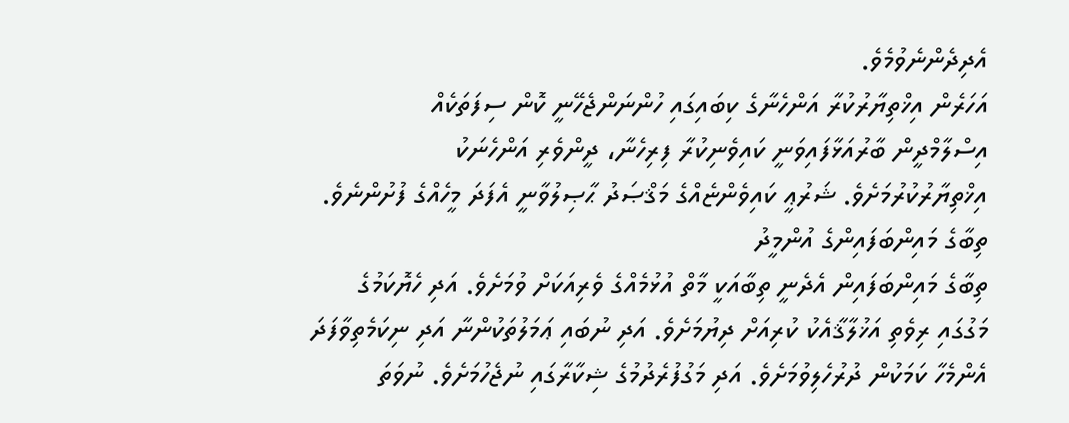އެދިދެންނެވުމެވެ.
އަހަރެން އިޚްތިޔާރުކުރާ އަންހެނާގެ ކިބައިގައި ހުންނަންޖެހޭނީ ކޮން ސިފަތަކެއް
އިސްލާމްދީން ބާރުއަޅާފައިވަނީ ކައިވެނިކުރާ ފިރިހެނާ، ދީންވެރި އަންހެނަކު އިޚްތިޔާރުކުރުމަށެވެ. ޝަރުޢީ ކައިވެންޏެއްގެ މަޤްޞަދު ޙާޞިލުވާނީ އެފަދަ މީހެއްގެ ފުށުންނެވެ.
ތިބާގެ މައިންބަފައިންގެ އުންމީދު
ތިބާގެ މައިންބަފައިން އެދެނީ ތިބާއަކީ މާތް އުޅުމެއްގެ ވެރިއަކަށް ވުމަށެވެ. އަދި ހެޔޮކަމުގެ މަގުގައި ރިވެތި އަޚުލާޤާއެކު ކުރިއަށް ދިޔުމަށެވެ. އަދި ނުބައި ޢަމަލުތަކުންނާ އަދި ނިކަމެތިވާފަދަ އެންމެހާ ކަމަކުން ދުރުހެލިވުމަށެވެ. އަދި މަގުފުރެދުމުގެ ޝިކާރާގައި ނުޖެހުމަށެވެ. ނުވަތަ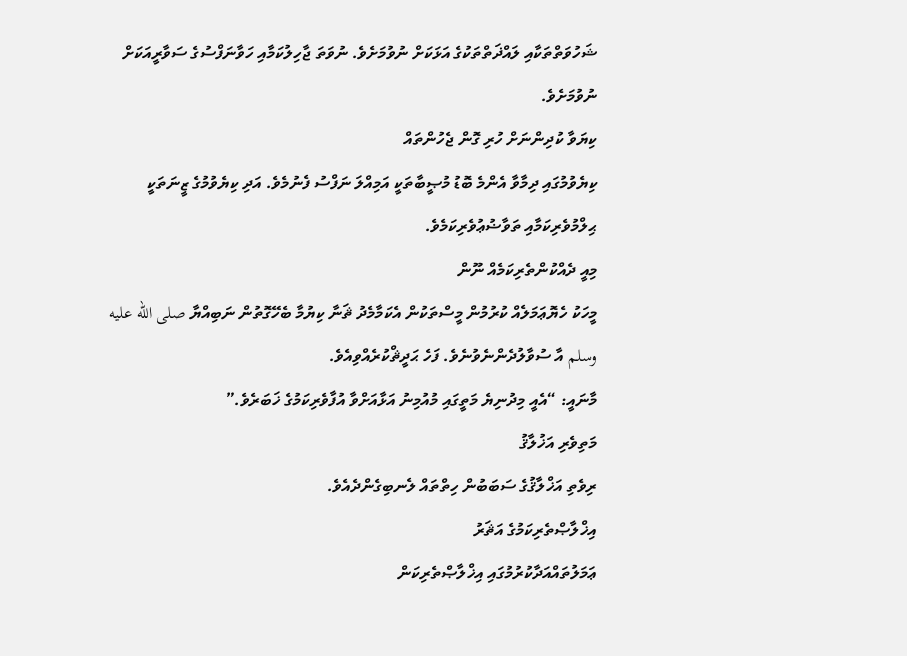ޝަހުވަތްތަކާއި ލައްޛަތްތަކުގެ އަޅަކަށް ނުވުމަށެވެ. ނުވަތަ ޖާހިލުކަމާއި ހަވާނަފްސުގެ ސަވާރީއަކަށް ނުވުމަށެވެ.
ކިޔަވާ ކުދިންނަށް ހުރި ގޮން ޖެހުންތައް
ކިޔެވުމުގައި ދިމާވާ އެންމެ ބޮޑު މުޞީބާތަކީ އަމިއްލަ ނަފްސު ފެނުމެވެ. އަދި ކިޔެވުމުގެ ޒީނަތަކީ ޙިލްމުވެރިކަމާއި ތަވާޟުޢުވެރިކަމެވެ.
މިއީ ދެއްކުންތެރިކަމެއް ނޫން
މީހަކު ހެޔޮޢަމަލެއް ކުރުމުން މީސްތަކުން އެކަމާމެދު ޘަނާ ކިޔުމާ ބެހޭގޮތުން ނަބިއްޔާ صلى الله عليه وسلم އާ ސުވާލުދެންނެވުނެވެ. ފަހެ ޙަދީޘްކުރެއްވިއެވެ.
މާނައީ: “އެއީ މިދުނިޔެ މަތީގައި މުއުމިނު އަޅާއަށްވާ އުފާވެރިކަމުގެ ޚަބަރެވެ.”
މަތިވެރި އަޚުލާޤު
ރިވެތި އަޚްލާޤުގެ ސަބަބުން ހިތްތައް ލެނބިގެންދެއެވެ.
އިޚްލާޞްތެރިކަމުގެ އަޘަރު
ޢަމަލުތައްއަދާކުރުމުގައި އިޚްލާޞްތެރިކަން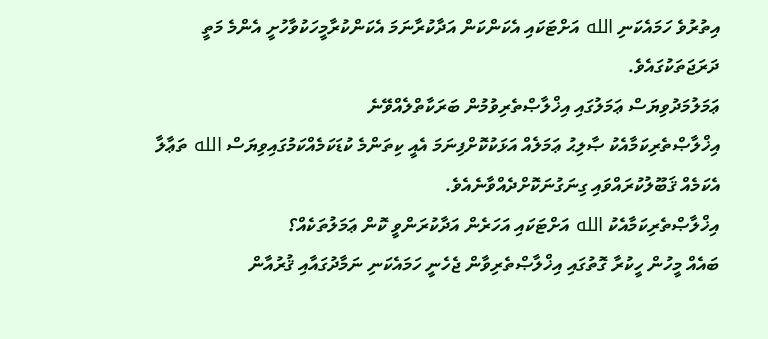އިތުރުވެ ހަމައެކަނި الله އަށްޓަކައި އެކަންކަން އަދާކުރާނަމަ އެކަންކުރާމީހަކުވާހުށީ އެންމެ މަތީ ދަރަޖަތަކުގައެވެ.
ޢަމަލުމަދުވިޔަސް ޢަމަލުގައި އިޚްލާޞްތެރިވުމުން ބަރަކާތްލެއްވޭނެ
އިޚްލާޞްތެރިކަމާއެކު ޞާލިޙު ޢަމަލެއް އަޅަކުކޮށްފިނަމަ އެއީ ކިތަންމެ ކުޑަކަމެއްކަމުގައިވިޔަސް الله ތަޢާލާ އެކަމެއް ޤަބޫލުކުރައްވައި ގިނަގުނަކޮށްދެއްވާނެއެވެ.
އިޚްލާޞްތެރިކަމާއެކު الله އަށްޓަކައި އަހަރެން އަދާކުރަންވީ ކޮން ޢަމަލުތަކެއް؟
ބައެއް މީހުން ހީކުރާ ގޮތުގައި އިޚްލާޞްތެރިވާން ޖެހެނީ ހަމައެކަނި ނަމާދުގައާއި ޤުރުއާން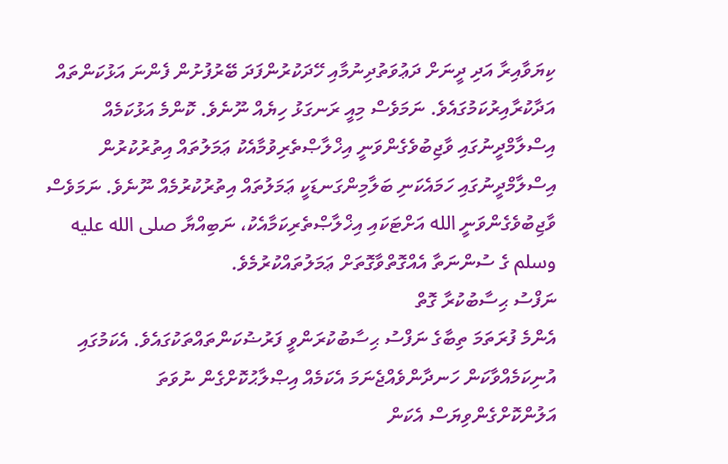ކިޔަވާއިރާ އަދި ދީނަށް ދަޢުވަތުދިނުމާއި ހޭދަކުރުންފަދަ ބޭރުފުށުން ފެންނަ އަޅުކަންތައް އަދާކުރާއިރުކަމުގައެވެ. ނަމަވެސް މިއީ ރަނގަޅު ހިޔެއް ނޫނެވެ. ކޮންމެ އަޅުކަމެއް
އިސްލާމްދީނުގައި ވާޖިބުވެގެންވަނީ އިޚްލާޞްތެރިވުމާއެކު ޢަމަލުތައް އިތުރުކުރުން
އިސްލާމްދީނުގައި ހަމައެކަނި ބަލާމިންގަނޑަކީ ޢަމަލުތައް އިތުރުކުރުމެއް ނޫނެވެ. ނަމަވެސް ވާޖިބުވެގެންވަނީ الله އަށްޓަކައި އިޚްލާޞްތެރިކަމާއެކު، ނަބިއްޔާ صلى الله عليه وسلم ގެ ސުންނަތާ އެއްގޮތްވާގޮތަށް ޢަމަލުތައްކުރުމެވެ.
ނަފްސު ޙިސާބުކުރާ ގޮތް
އެންމެ ފުރަތަމަ ތިބާގެ ނަފްސު ޙިސާބުކުރަންވީ ފަރުޟުކަންތައްތަކުގައެވެ. އެކަމުގައި އުނިކަމެއްވާކަން ހަނދާންވެއްޖެނަމަ އެކަމެއް އިޞްލާޙުކޮށްގެން ނުވަތަ އަލުންކޮށްގެންވިޔަސް އެކަން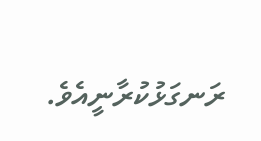ރަނގަޅުކުރާނީއެވެ.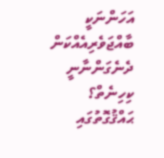އަހަންނަކީ ބާއްޖަވެރިއެއްކަން ދެނެގަންނާނީ ކިހިނެތް؟
ޙައްޤުގޮތުގައި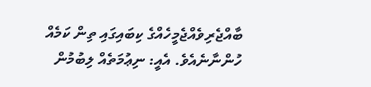ބާއްޖެރިވެއްޖެމީހެއްގެ ކިބައިގައި ތިން ކަމެއް ހުންނާނެއެވެ. އެއީ: ނިޢުމަތެއް ލިބުމުން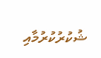ޝުކުރުކުރުމާއި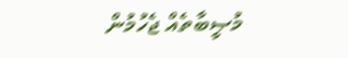މުޞީބާތެއް ޖެހުމުން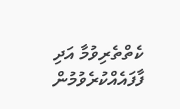ކެތްތެރިވުމާ އަދި ފާފައެއްކުރެވުމުން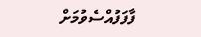ފާފަފުއްސެވުމަށް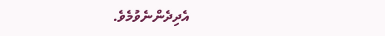އެދިދެންނެވުމެވެ.